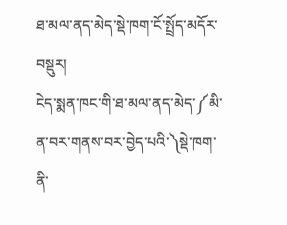ཐ་མལ་ནད་མེད་སྡེ་ཁག་ངོ་སྤྲོད་མདོར་བསྡུར།
ངེད་སྨན་ཁང་གི་ཐ་མལ་ནད་མེད་༼མི་ན་བར་གནས་བར་བྱེད་པའི་༽སྡེ་ཁག་ནི་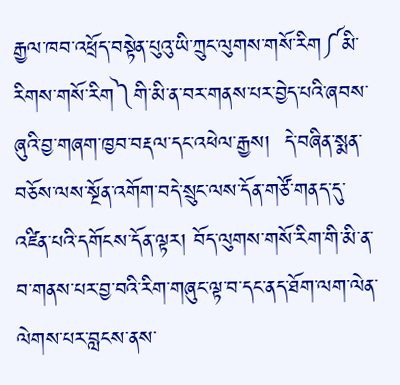རྒྱལ་ཁབ་འཕྲོད་བསྟེན་པུའུ་ཡི་ཀྲུང་ལུགས་གསོ་རིག༼མི་རིགས་གསོ་རིག༽གི་མི་ན་བར་གནས་པར་བྱེད་པའི་ཞབས་ཞུའི་བྱ་གཞག་ཁྱབ་བརྡལ་དང་འཕེལ་རྒྱས།  དེ་བཞིན་སྨན་བཅོས་ལས་སྔོན་འགོག་བདེ་སྲུང་ལས་དོན་གཙོ་གནད་དུ་འཛིན་པའི་དགོངས་དོན་ལྟར། བོད་ལུགས་གསོ་རིག་གི་མི་ན་བ་གནས་པར་བྱ་བའི་རིག་གཞུང་ལྟ་བ་དང་ནད་ཐོག་ལག་ལེན་ལེགས་པར་བླངས་ནས་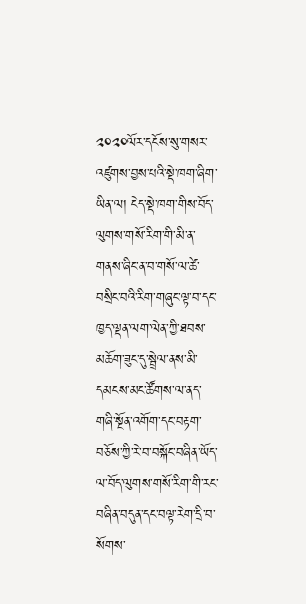༢༠༢༠ལོར་དངོས་སུ་གསར་འཛུགས་བྱས་པའི་སྡེ་ཁག་ཞིག་ཡིན་ལ། ངེད་སྡེ་ཁག་གིས་བོད་ལུགས་གསོ་རིག་གི་མི་ན་གནས་ཞིང་ན་བ་གསོ་ལ་ཚེ་བསྲིང་བའི་རིག་གཞུང་ལྟ་བ་དང་ཁྱད་ལྡན་ལག་ལེན་ཀྱི་ཐབས་མཆོག་ཟུང་དུ་སྦྲེལ་ནས་མི་དམངས་མང་ཚོགས་ལ་ནད་གཞི་སྔོན་འགོག་དང་བརྟག་བཅོས་ཀྱི་རེ་བ་བསྐོང་བཞིན་ཡོད་ལ་བོད་ལུགས་གསོ་རིག་གི་རང་བཞིན་བདུན་དང་བལྟ་རེག་དྲི་བ་སོགས་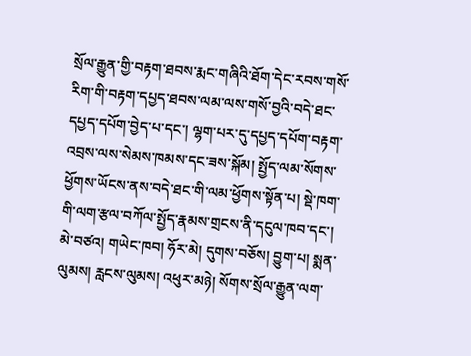སྲོལ་རྒྱུན་གྱི་བརྟག་ཐབས་རྨང་གཞིའི་ཐོག་དེང་རབས་གསོ་རིག་གི་བརྟག་དཔྱད་ཐབས་ལམ་ལས་གསོ་བྱའི་བདེ་ཐང་དཔྱད་དཔོག་བྱེད་པ་དང་། ལྷག་པར་དུ་དཔྱད་དཔོག་བརྟག་འབྲས་ལས་སེམས་ཁམས་དང་ཟས་སྐོམ། སྤྱོད་ལམ་སོགས་ཕྱོགས་ཡོངས་ནས་བདེ་ཐང་གི་ལམ་ཕྱོགས་སྟོན་པ། སྡེ་ཁག་གི་ལག་རྩལ་བཀོལ་སྤྱོད་རྣམས་གྲངས་ནི་དངུལ་ཁབ་དང་། མེ་བཙའ། གཡེང་ཁབ། ཧོར་མེ། དུགས་བཅོས། བྱུག་པ། སྨན་ལུམས། རླངས་ལུམས། འཕུར་མཉེ། སོགས་སྲོལ་རྒྱུན་ལག་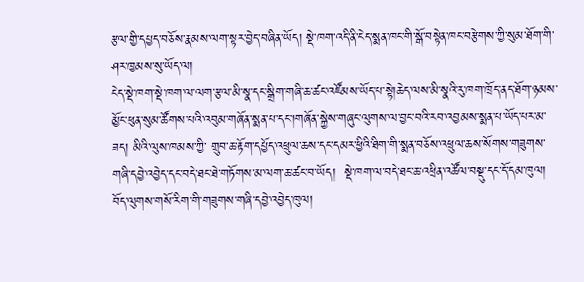རྩལ་གྱི་དཔྱད་བཅོས་རྣམས་ལག་སྟར་བྱེད་བཞིན་ཡོད། སྡེ་ཁག་འདི་ནི་ངེད་སྨན་ཁང་གི་སྒོ་བསྟེན་ཁང་བརྩེགས་ཀྱི་སུམ་ཐོག་གི་ཤར་ཁྱམས་སུ་ཡོད་ལ།
ངེད་སྡེ་ཁག་སྡེ་ཁག་ལ་ལག་རྩལ་མི་སྣ་དང་སྒྲིག་གཞི་ཆ་ཚང་འཛོམས་ཡོད་པ་སྟེ།ཆེད་ལས་མི་སྣའི་རུ་ཁག་ཁྲོད་ནད་ཐོག་ཉམས་མྱོང་ཕུན་སུམ་ཚོགས་པའི་འབུམ་གཞོན་སྨན་པ་དང་།གཞོན་སྐྱེས་གཞུང་ལུགས་ལ་བྱང་བའི་རབ་འབྱམས་སྨན་པ་ཡོད་པར་མ་ཟད། མིའི་ལུས་ཁམས་ཀྱི་ གྲུབ་ཆ་རྟོག་དཔྱོད་འཕྲུལ་ཆས་དང་དམར་ཕྱིའི་ཐིག་གི་སྨན་བཅོས་འཕྲུལ་ཆས་སོགས་གཟུགས་གཞི་དབྱེ་འབྱེད་དང་བདེ་ཐང་ཐེ་གཏོགས་མ་ལག་ཆ་ཚང་བ་ཡོད།  སྡེ་ཁག་ལ་བདེ་ཐང་ཆ་འཕྲིན་འཚོལ་བསྡུ་དང་དོ་དམ་ཁུལ། བོད་ལུགས་གསོ་རིག་གི་གཟུགས་གཞི་དབྱེ་འབྱེད་ཁུལ།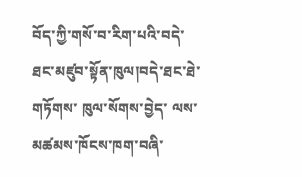བོད་ཀྱི་གསོ་བ་རིག་པའི་བདེ་ཐང་མཛུབ་སྟོན་ཁུལ།བདེ་ཐང་ཐེ་གཏོགས་ ཁུལ་སོགས་བྱེད་ ལས་མཚམས་ཁོངས་ཁག་བཞི་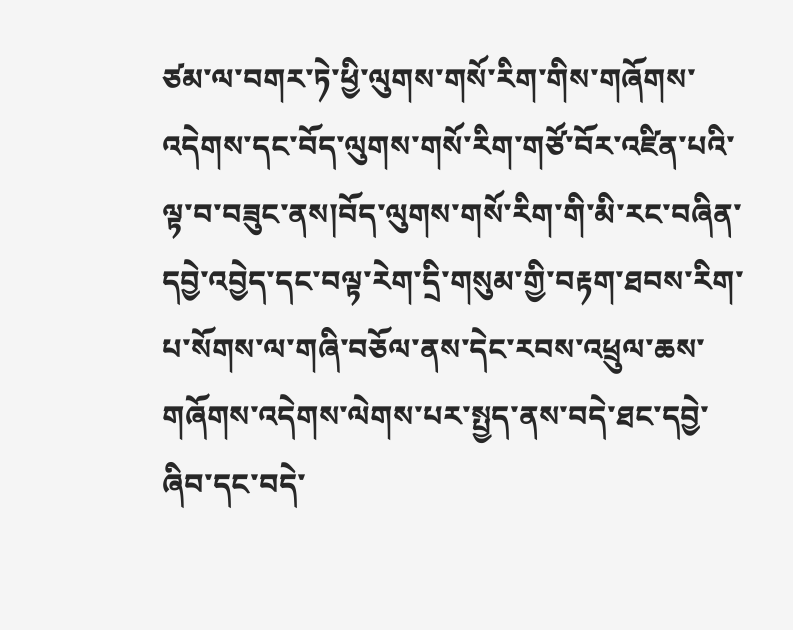ཙམ་ལ་བགར་ཏེ་ཕྱི་ལུགས་གསོ་རིག་གིས་གཞོགས་འདེགས་དང་བོད་ལུགས་གསོ་རིག་གཙོ་བོར་འཛིན་པའི་ལྟ་བ་བཟུང་ནས།བོད་ལུགས་གསོ་རིག་གི་མི་རང་བཞིན་དབྱེ་འབྱེད་དང་བལྟ་རེག་དྲི་གསུམ་གྱི་བརྟག་ཐབས་རིག་པ་སོགས་ལ་གཞི་བཅོལ་ནས་དེང་རབས་འཕྲུལ་ཆས་གཞོགས་འདེགས་ལེགས་པར་སྤྱད་ནས་བདེ་ཐང་དབྱེ་ཞིབ་དང་བདེ་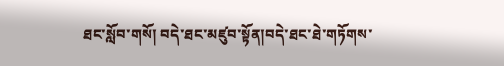ཐང་སློབ་གསོ། བདེ་ཐང་མཛུབ་སྟོན།བདེ་ཐང་ཐེ་གཏོགས་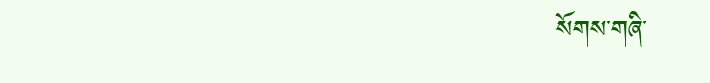སོགས་གཞི་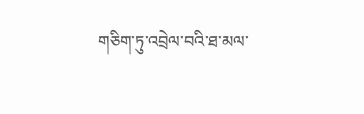གཅིག་ཏུ་འབྲེལ་བའི་ཐ་མལ་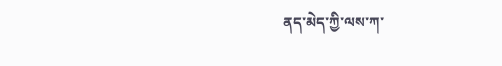ནད་མེད་ཀྱི་ལས་ཀ་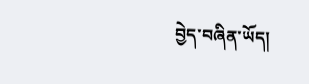བྱེད་བཞིན་ཡོད།